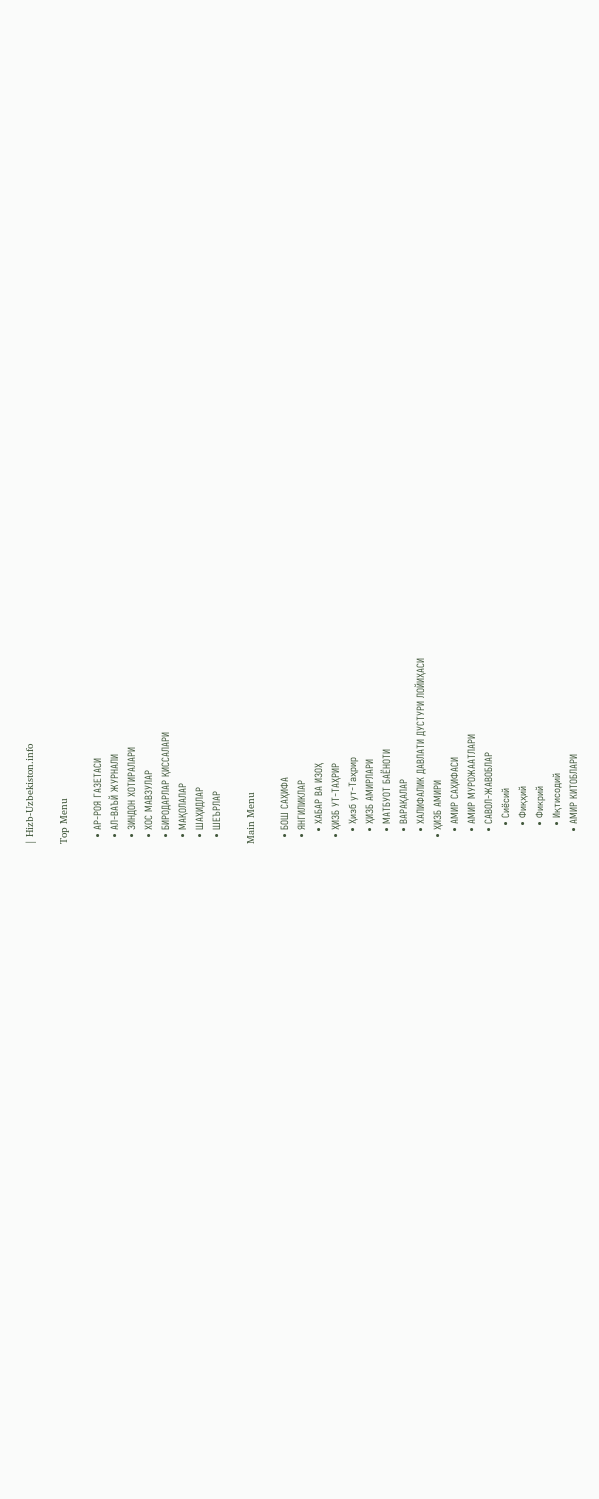| Hizb-Uzbekiston.info

Top Menu

  • АР-РОЯ ГАЗЕТАСИ
  • АЛ-ВАЪЙ ЖУРНАЛИ
  • ЗИНДОН ХОТИРАЛАРИ
  • ХОС МАВЗУЛАР
  • БИРОДАРЛАР ҚИССАЛАРИ
  • МАҚОЛАЛАР
  • ШАҲИДЛАР
  • ШЕЪРЛАР

Main Menu

  • БОШ САҲИФА
  • ЯНГИЛИКЛАР
    • ХАБАР ВА ИЗОҲ
  • ҲИЗБ УТ-ТАҲРИР
    • Ҳизб ут-Таҳрир
    • ҲИЗБ АМИРЛАРИ
    • МАТБУОТ БАЁНОТИ
    • ВАРАҚАЛАР
    • ХАЛИФАЛИК ДАВЛАТИ ДУСТУРИ ЛОЙИҲАСИ
  • ҲИЗБ АМИРИ
    • АМИР САҲИФАСИ
    • АМИР МУРОЖААТЛАРИ
    • САВОЛ-ЖАВОБЛАР
      • Сиёсий
      • Фиқҳий
      • Фикрий
      • Иқтисодий
    • АМИР КИТОБЛАРИ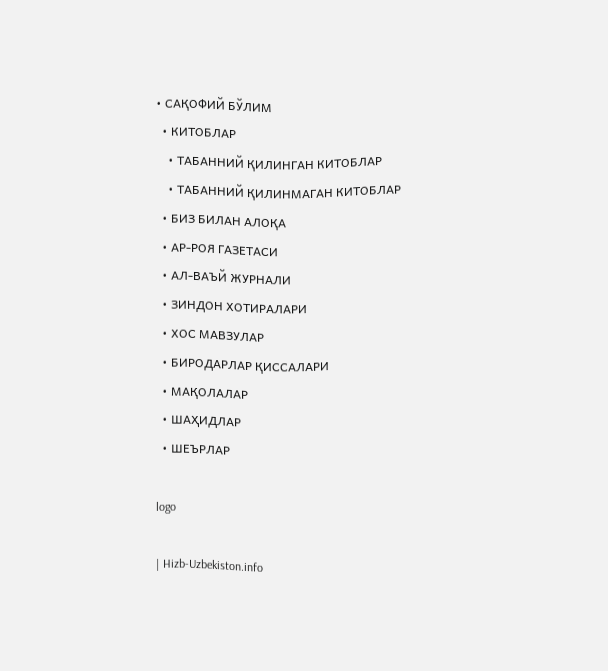• САҚОФИЙ БЎЛИМ
  • КИТОБЛАР
    • ТАБАННИЙ ҚИЛИНГАН КИТОБЛАР
    • ТАБАННИЙ ҚИЛИНМАГАН КИТОБЛАР
  • БИЗ БИЛАН АЛОҚА
  • АР-РОЯ ГАЗЕТАСИ
  • АЛ-ВАЪЙ ЖУРНАЛИ
  • ЗИНДОН ХОТИРАЛАРИ
  • ХОС МАВЗУЛАР
  • БИРОДАРЛАР ҚИССАЛАРИ
  • МАҚОЛАЛАР
  • ШАҲИДЛАР
  • ШЕЪРЛАР

logo

| Hizb-Uzbekiston.info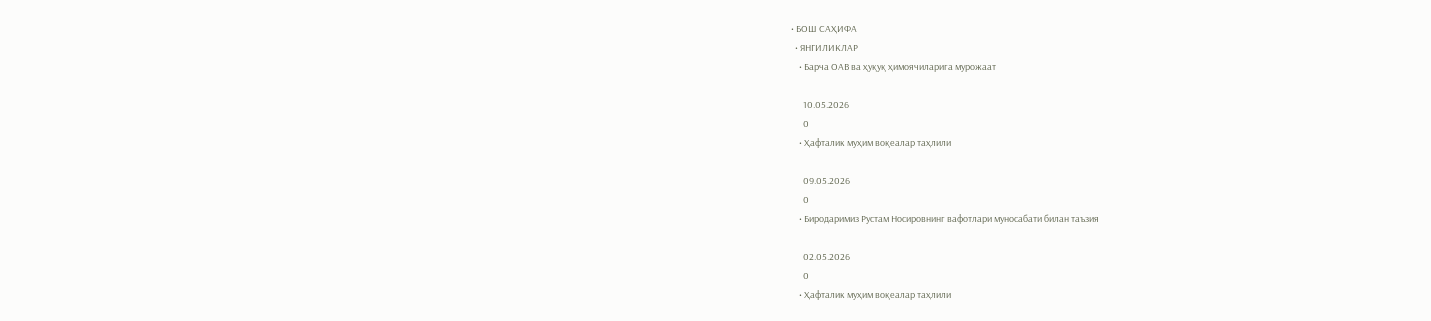• БОШ САҲИФА
  • ЯНГИЛИКЛАР
    • Барча ОАВ ва ҳуқуқ ҳимоячиларига мурожаат

      10.05.2026
      0
    • Ҳафталик муҳим воқеалар таҳлили

      09.05.2026
      0
    • Биродаримиз Рустам Носировнинг вафотлари муносабати билан таъзия

      02.05.2026
      0
    • Ҳафталик муҳим воқеалар таҳлили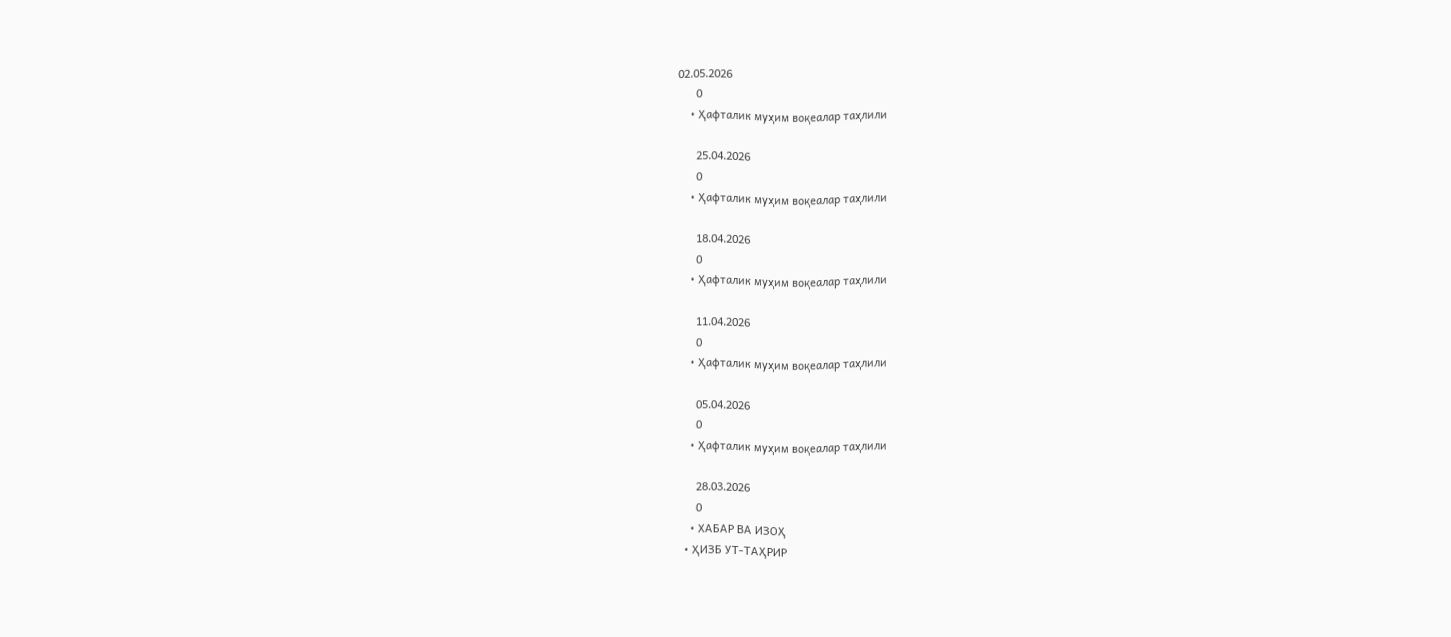02.05.2026
      0
    • Ҳафталик муҳим воқеалар таҳлили

      25.04.2026
      0
    • Ҳафталик муҳим воқеалар таҳлили

      18.04.2026
      0
    • Ҳафталик муҳим воқеалар таҳлили

      11.04.2026
      0
    • Ҳафталик муҳим воқеалар таҳлили

      05.04.2026
      0
    • Ҳафталик муҳим воқеалар таҳлили

      28.03.2026
      0
    • ХАБАР ВА ИЗОҲ
  • ҲИЗБ УТ-ТАҲРИР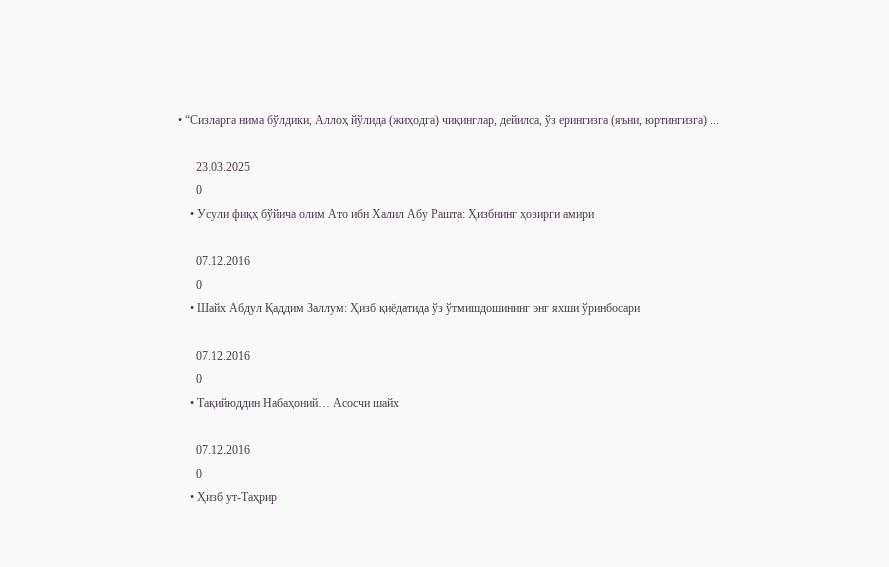• “Сизларга нима бўлдики, Аллоҳ йўлида (жиҳодга) чиқинглар, дейилса, ўз ерингизга (яъни, юртингизга) ...

      23.03.2025
      0
    • Усули фиқҳ бўйича олим Ато ибн Халил Абу Рашта: Ҳизбнинг ҳозирги амири

      07.12.2016
      0
    • Шайх Абдул Қаддим Заллум: Ҳизб қиёдатида ўз ўтмишдошининг энг яхши ўринбосари

      07.12.2016
      0
    • Тақийюддин Набаҳоний… Асосчи шайх

      07.12.2016
      0
    • Ҳизб ут-Таҳрир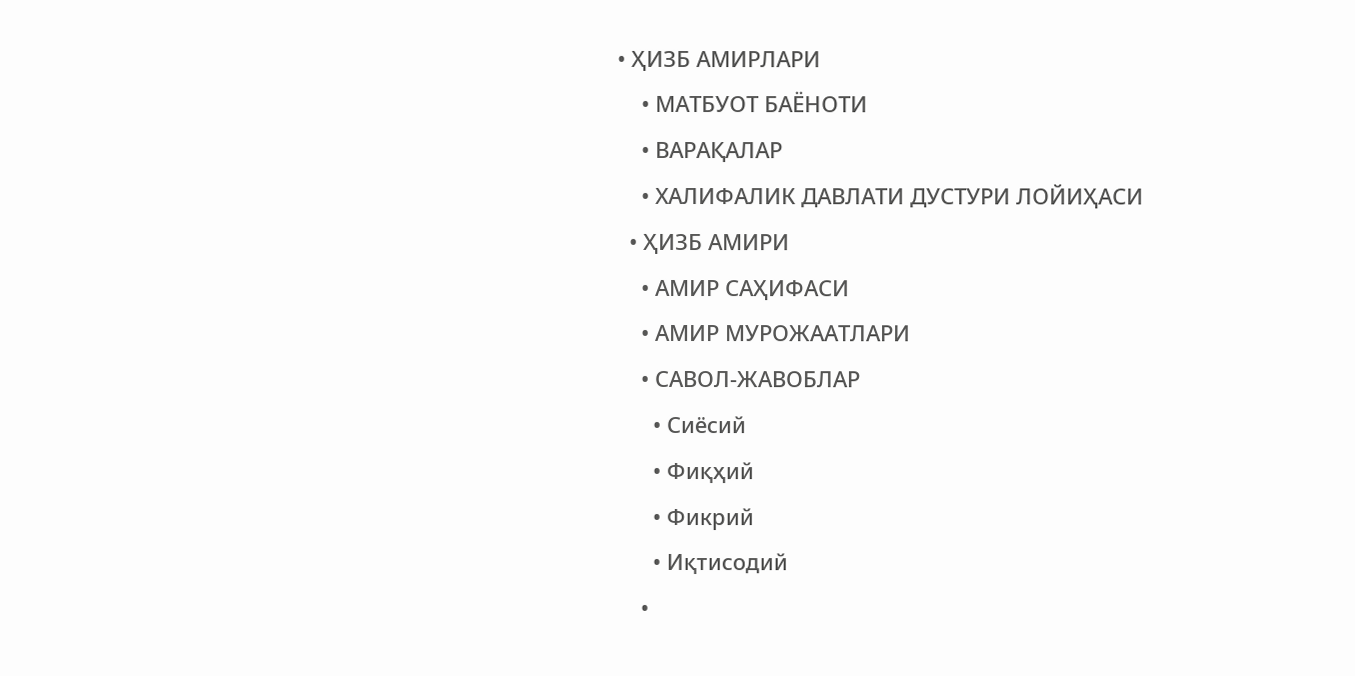• ҲИЗБ АМИРЛАРИ
    • МАТБУОТ БАЁНОТИ
    • ВАРАҚАЛАР
    • ХАЛИФАЛИК ДАВЛАТИ ДУСТУРИ ЛОЙИҲАСИ
  • ҲИЗБ АМИРИ
    • АМИР САҲИФАСИ
    • АМИР МУРОЖААТЛАРИ
    • САВОЛ-ЖАВОБЛАР
      • Сиёсий
      • Фиқҳий
      • Фикрий
      • Иқтисодий
    •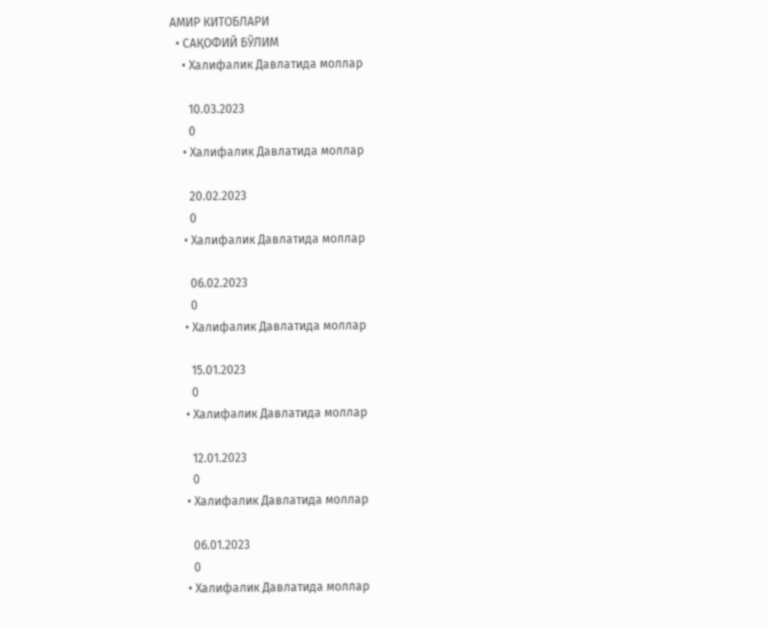АМИР КИТОБЛАРИ
  • САҚОФИЙ БЎЛИМ
    • Халифалик Давлатида моллар

      10.03.2023
      0
    • Халифалик Давлатида моллар

      20.02.2023
      0
    • Халифалик Давлатида моллар

      06.02.2023
      0
    • Халифалик Давлатида моллар

      15.01.2023
      0
    • Халифалик Давлатида моллар

      12.01.2023
      0
    • Халифалик Давлатида моллар

      06.01.2023
      0
    • Халифалик Давлатида моллар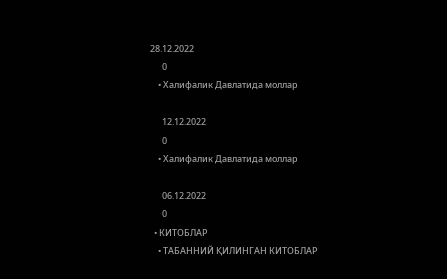28.12.2022
      0
    • Халифалик Давлатида моллар

      12.12.2022
      0
    • Халифалик Давлатида моллар

      06.12.2022
      0
  • КИТОБЛАР
    • ТАБАННИЙ ҚИЛИНГАН КИТОБЛАР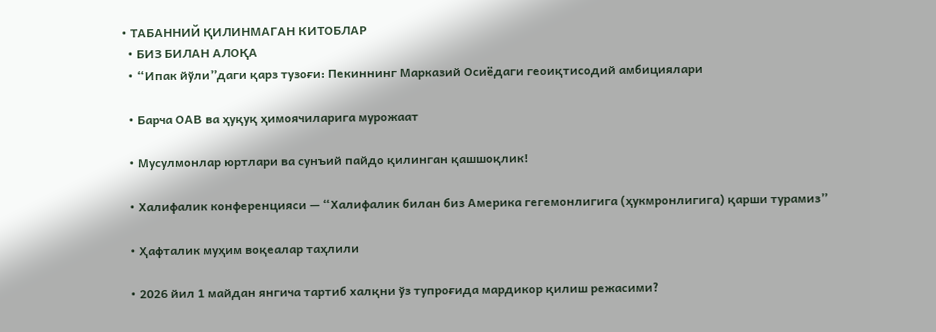• ТАБАННИЙ ҚИЛИНМАГАН КИТОБЛАР
  • БИЗ БИЛАН АЛОҚА
  • “Ипак йўли”даги қарз тузоғи: Пекиннинг Марказий Осиёдаги геоиқтисодий амбициялари

  • Барча ОАВ ва ҳуқуқ ҳимоячиларига мурожаат

  • Мусулмонлар юртлари ва сунъий пайдо қилинган қашшоқлик!

  • Халифалик конференцияси — “Халифалик билан биз Америка гегемонлигига (ҳукмронлигига) қарши турамиз”

  • Ҳафталик муҳим воқеалар таҳлили

  • 2026 йил 1 майдан янгича тартиб халқни ўз тупроғида мардикор қилиш режасими?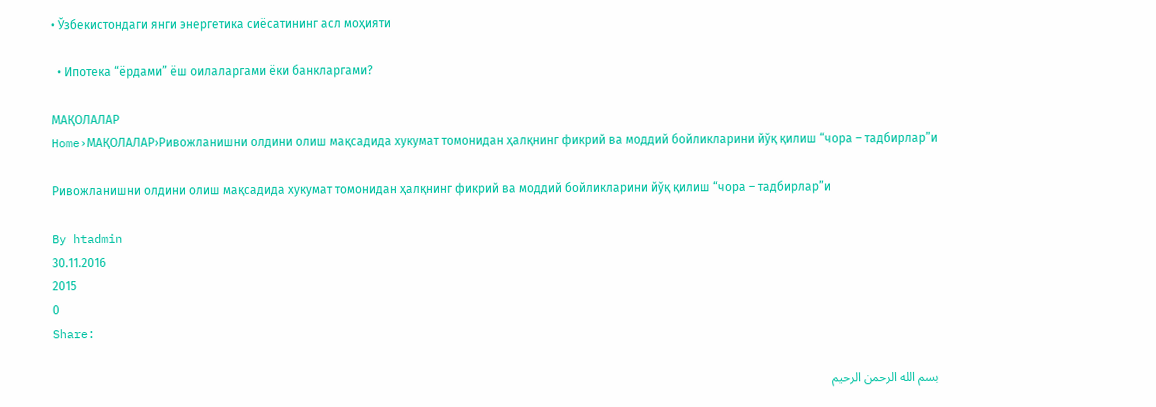• Ўзбекистондаги янги энергетика сиёсатининг асл моҳияти

  • Ипотека “ёрдами” ёш оилаларгами ёки банкларгами?

МАҚОЛАЛАР
Home›МАҚОЛАЛАР›Ривожланишни олдини олиш мақсадида хукумат томонидан ҳалқнинг фикрий ва моддий бойликларини йўқ қилиш “чора – тадбирлар”и

Ривожланишни олдини олиш мақсадида хукумат томонидан ҳалқнинг фикрий ва моддий бойликларини йўқ қилиш “чора – тадбирлар”и

By htadmin
30.11.2016
2015
0
Share:

بسم الله الرحمن الرحيم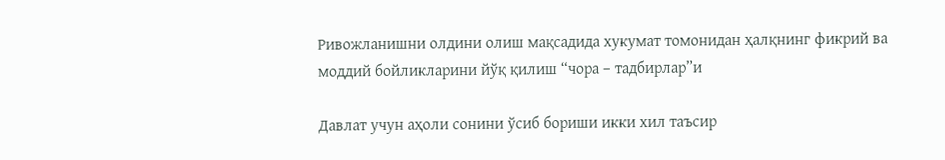Ривожланишни олдини олиш мақсадида хукумат томонидан ҳалқнинг фикрий ва моддий бойликларини йўқ қилиш “чора – тадбирлар”и

Давлат учун аҳоли сонини ўсиб бориши икки хил таъсир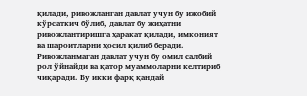қилади, ривожланган давлат учун бу ижобий кўрсаткич бўлиб, давлат бу жиҳатни ривожлантиришга ҳаракат қилади, имконият ва шароитларни ҳосил қилиб беради. Ривожланмаган давлат учун бу омил салбий рол ўйнайди ва қатор муаммоларни келтириб чиқаради. Бу икки фарқ қандай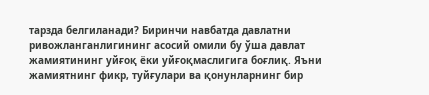тарзда белгиланади? Биринчи навбатда давлатни ривожланганлигининг асосий омили бу ўша давлат жамиятининг уйғоқ ёки уйғоқмаслигига боғлиқ. Яъни жамиятнинг фикр, туйғулари ва қонунларнинг бир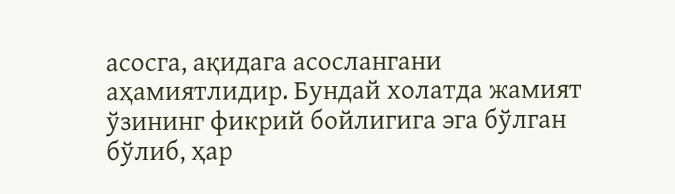асосга, ақидага асослангани аҳамиятлидир. Бундай холатда жамият ўзининг фикрий бойлигига эга бўлган бўлиб, ҳар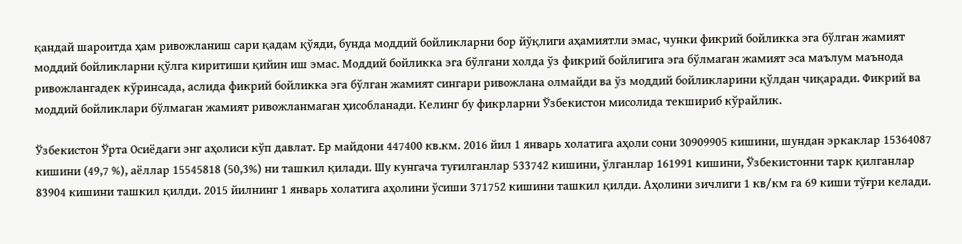қандай шароитда ҳам ривожланиш сари қадам қўяди, бунда моддий бойликларни бор йўқлиги аҳамиятли эмас, чунки фикрий бойликка эга бўлган жамият моддий бойликларни қўлга киритиши қийин иш эмас. Моддий бойликка эга бўлгани холда ўз фикрий бойлигига эга бўлмаган жамият эса маълум маънода ривожлангадек кўринсада, аслида фикрий бойликка эга бўлган жамият сингари ривожлана олмайди ва ўз моддий бойликларини қўлдан чиқаради. Фикрий ва моддий бойликлари бўлмаган жамият ривожланмаган ҳисобланади. Келинг бу фикрларни Ўзбекистон мисолида текшириб кўрайлик.

Ўзбекистон Ўрта Осиёдаги энг аҳолиси кўп давлат. Ер майдони 447400 кв.км. 2016 йил 1 январь холатига аҳоли сони 30909905 кишини, шундан эркаклар 15364087 кишини (49,7 %), аёллар 15545818 (50,3%) ни ташкил қилади. Шу кунгача туғилганлар 533742 кишини, ўлганлар 161991 кишини, Ўзбекистонни тарк қилганлар 83904 кишини ташкил қилди. 2015 йилнинг 1 январь холатига аҳолини ўсиши 371752 кишини ташкил қилди. Аҳолини зичлиги 1 кв/км га 69 киши тўғри келади.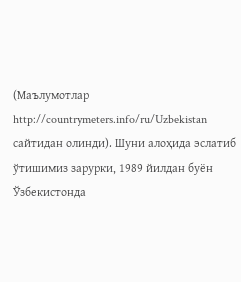(Маълумотлар http://countrymeters.info/ru/Uzbekistan сайтидан олинди). Шуни алоҳида эслатиб ўтишимиз зарурки, 1989 йилдан буён Ўзбекистонда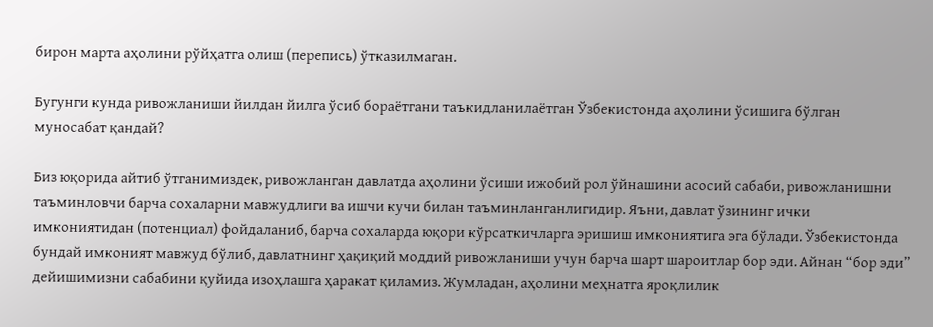бирон марта аҳолини рўйҳатга олиш (перепись) ўтказилмаган.

Бугунги кунда ривожланиши йилдан йилга ўсиб бораётгани таъкидланилаётган Ўзбекистонда аҳолини ўсишига бўлган муносабат қандай?

Биз юқорида айтиб ўтганимиздек, ривожланган давлатда аҳолини ўсиши ижобий рол ўйнашини асосий сабаби, ривожланишни таъминловчи барча сохаларни мавжудлиги ва ишчи кучи билан таъминланганлигидир. Яъни, давлат ўзининг ички имкониятидан (потенциал) фойдаланиб, барча сохаларда юқори кўрсаткичларга эришиш имкониятига эга бўлади. Ўзбекистонда бундай имконият мавжуд бўлиб, давлатнинг ҳақиқий моддий ривожланиши учун барча шарт шароитлар бор эди. Айнан “бор эди” дейишимизни сабабини қуйида изоҳлашга ҳаракат қиламиз. Жумладан, аҳолини меҳнатга яроқлилик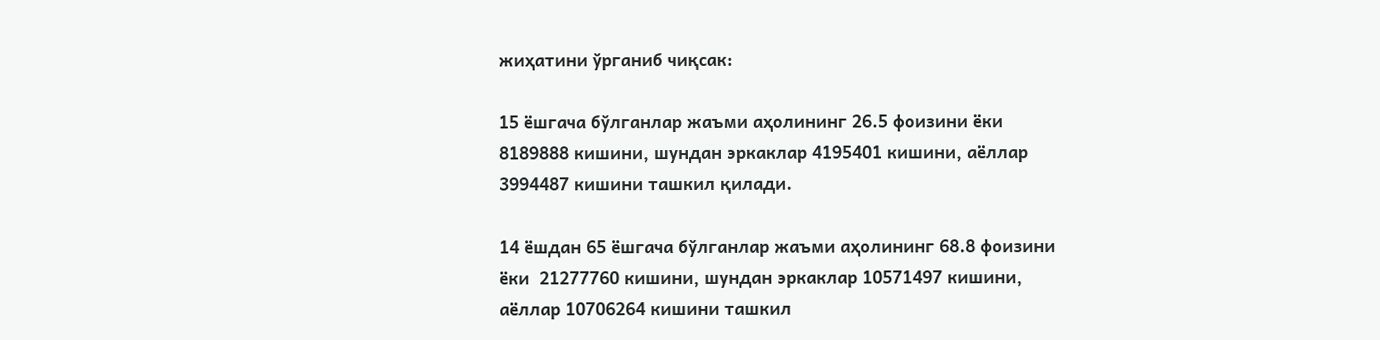жиҳатини ўрганиб чиқсак:

15 ёшгача бўлганлар жаъми аҳолининг 26.5 фоизини ёки 8189888 кишини, шундан эркаклар 4195401 кишини, аёллар 3994487 кишини ташкил қилади.

14 ёшдан 65 ёшгача бўлганлар жаъми аҳолининг 68.8 фоизини ёки  21277760 кишини, шундан эркаклар 10571497 кишини, аёллар 10706264 кишини ташкил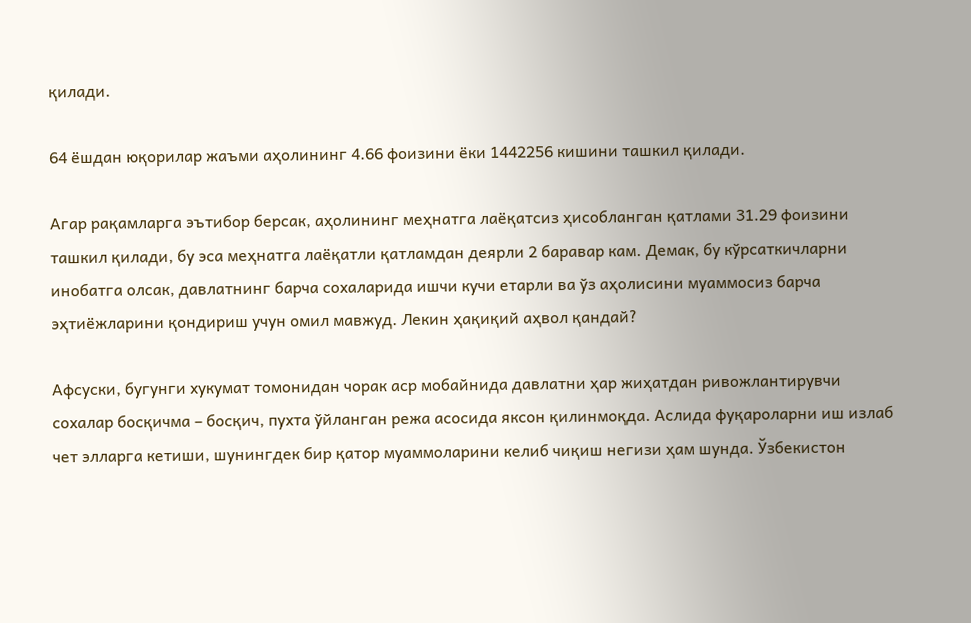қилади.

64 ёшдан юқорилар жаъми аҳолининг 4.66 фоизини ёки 1442256 кишини ташкил қилади.

Агар рақамларга эътибор берсак, аҳолининг меҳнатга лаёқатсиз ҳисобланган қатлами 31.29 фоизини ташкил қилади, бу эса меҳнатга лаёқатли қатламдан деярли 2 баравар кам. Демак, бу кўрсаткичларни инобатга олсак, давлатнинг барча сохаларида ишчи кучи етарли ва ўз аҳолисини муаммосиз барча эҳтиёжларини қондириш учун омил мавжуд. Лекин ҳақиқий аҳвол қандай?

Афсуски, бугунги хукумат томонидан чорак аср мобайнида давлатни ҳар жиҳатдан ривожлантирувчи сохалар босқичма – босқич, пухта ўйланган режа асосида яксон қилинмоқда. Аслида фуқароларни иш излаб чет элларга кетиши, шунингдек бир қатор муаммоларини келиб чиқиш негизи ҳам шунда. Ўзбекистон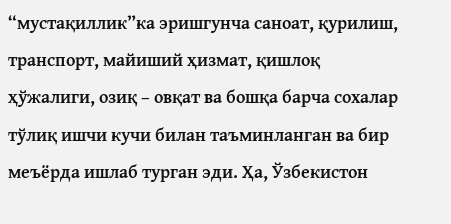“мустақиллик”ка эришгунча саноат, қурилиш, транспорт, майиший ҳизмат, қишлоқ ҳўжалиги, озиқ – овқат ва бошқа барча сохалар тўлиқ ишчи кучи билан таъминланган ва бир меъёрда ишлаб турган эди. Ҳа, Ўзбекистон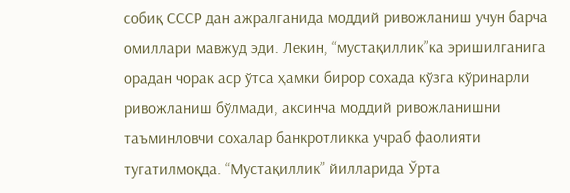собиқ СССР дан ажралганида моддий ривожланиш учун барча омиллари мавжуд эди. Лекин, “мустақиллик”ка эришилганига орадан чорак аср ўтса ҳамки бирор сохада кўзга кўринарли ривожланиш бўлмади, аксинча моддий ривожланишни таъминловчи сохалар банкротликка учраб фаолияти тугатилмоқда. “Мустақиллик” йилларида Ўрта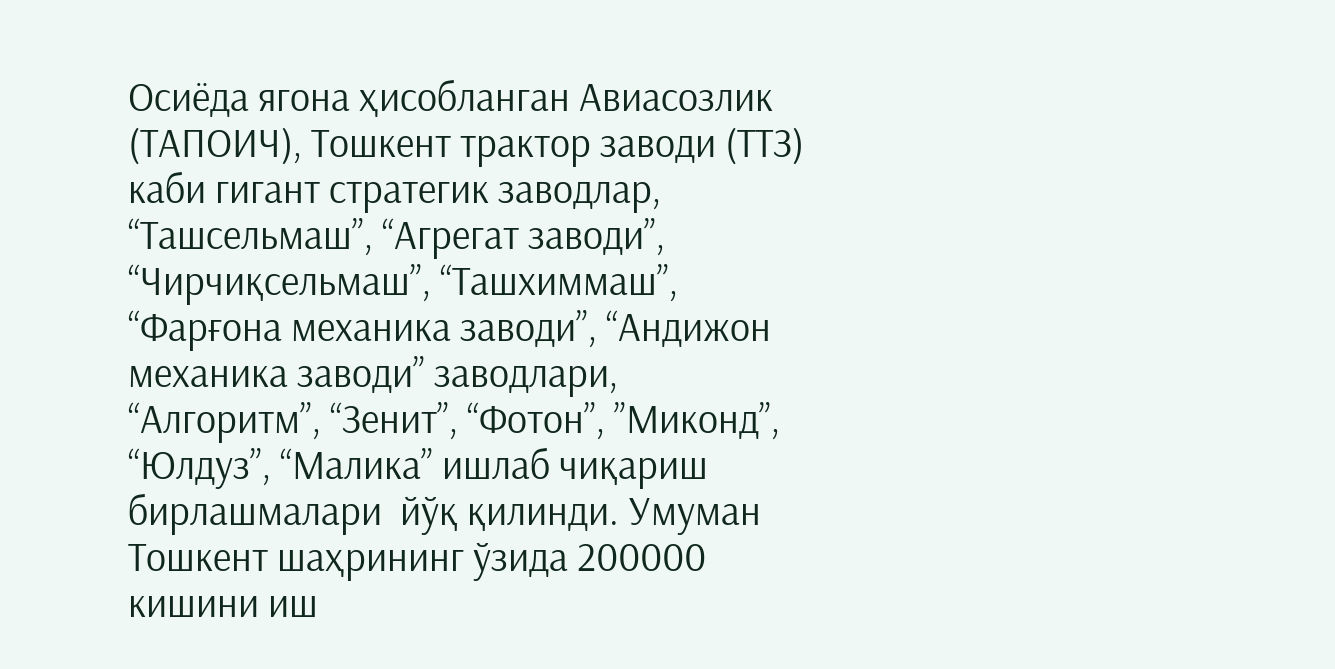Осиёда ягона ҳисобланган Авиасозлик (ТАПОИЧ), Тошкент трактор заводи (ТТЗ) каби гигант стратегик заводлар, “Ташсельмаш”, “Агрегат заводи”, “Чирчиқсельмаш”, “Ташхиммаш”, “Фарғона механика заводи”, “Андижон механика заводи” заводлари, “Алгоритм”, “Зенит”, “Фотон”, ”Миконд”, “Юлдуз”, “Малика” ишлаб чиқариш бирлашмалари  йўқ қилинди. Умуман Тошкент шаҳрининг ўзида 200000 кишини иш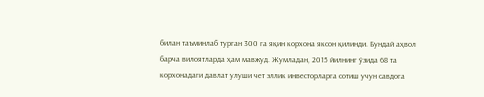билан таъминлаб турган 300 га яқин корхона яксон қилинди. Бундай аҳвол барча вилоятларда ҳам мавжуд. Жумладан, 2015 йилнинг ўзида 68 та корхонадаги давлат улуши чет эллик инвесторларга сотиш учун савдога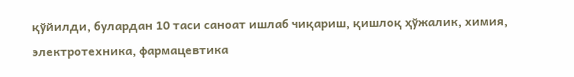қўйилди, булардан 10 таси саноат ишлаб чиқариш, қишлоқ ҳўжалик, химия, электротехника, фармацевтика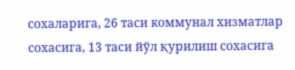сохаларига, 26 таси коммунал хизматлар сохасига, 13 таси йўл қурилиш сохасига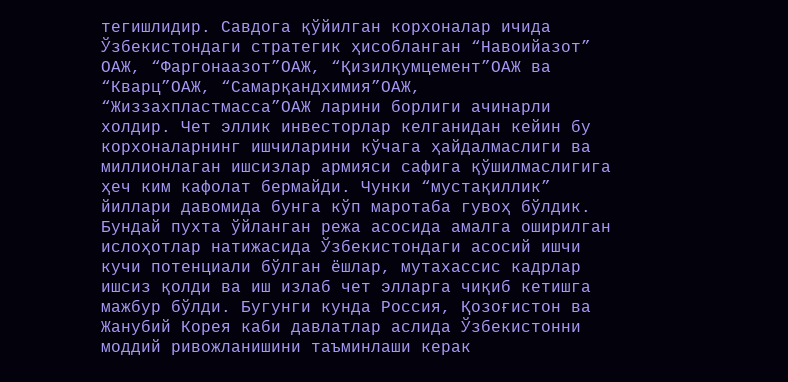тегишлидир. Савдога қўйилган корхоналар ичида Ўзбекистондаги стратегик ҳисобланган “Навоийазот” ОАЖ, “Фаргонаазот”ОАЖ, “Қизилқумцемент”ОАЖ ва “Кварц”ОАЖ, “Самарқандхимия”ОАЖ, “Жиззахпластмасса”ОАЖ ларини борлиги ачинарли холдир. Чет эллик инвесторлар келганидан кейин бу корхоналарнинг ишчиларини кўчага ҳайдалмаслиги ва миллионлаган ишсизлар армияси сафига қўшилмаслигига ҳеч ким кафолат бермайди. Чунки “мустақиллик” йиллари давомида бунга кўп маротаба гувоҳ бўлдик. Бундай пухта ўйланган режа асосида амалга оширилган ислоҳотлар натижасида Ўзбекистондаги асосий ишчи кучи потенциали бўлган ёшлар, мутахассис кадрлар ишсиз қолди ва иш излаб чет элларга чиқиб кетишга мажбур бўлди. Бугунги кунда Россия, Қозоғистон ва Жанубий Корея каби давлатлар аслида Ўзбекистонни моддий ривожланишини таъминлаши керак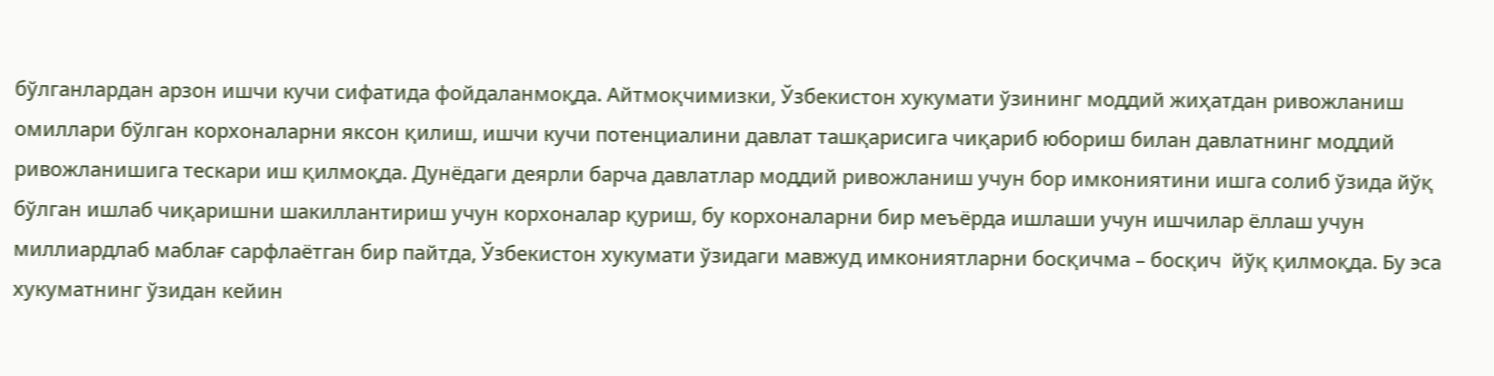бўлганлардан арзон ишчи кучи сифатида фойдаланмоқда. Айтмоқчимизки, Ўзбекистон хукумати ўзининг моддий жиҳатдан ривожланиш омиллари бўлган корхоналарни яксон қилиш, ишчи кучи потенциалини давлат ташқарисига чиқариб юбориш билан давлатнинг моддий ривожланишига тескари иш қилмоқда. Дунёдаги деярли барча давлатлар моддий ривожланиш учун бор имкониятини ишга солиб ўзида йўқ бўлган ишлаб чиқаришни шакиллантириш учун корхоналар қуриш, бу корхоналарни бир меъёрда ишлаши учун ишчилар ёллаш учун миллиардлаб маблағ сарфлаётган бир пайтда, Ўзбекистон хукумати ўзидаги мавжуд имкониятларни босқичма – босқич  йўқ қилмоқда. Бу эса хукуматнинг ўзидан кейин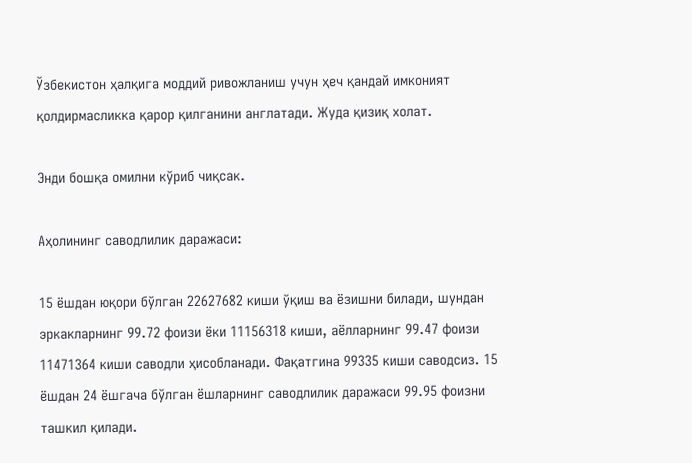Ўзбекистон ҳалқига моддий ривожланиш учун ҳеч қандай имконият қолдирмасликка қарор қилганини англатади. Жуда қизиқ холат.

Энди бошқа омилни кўриб чиқсак.

Аҳолининг саводлилик даражаси:

15 ёшдан юқори бўлган 22627682 киши ўқиш ва ёзишни билади, шундан эркакларнинг 99.72 фоизи ёки 11156318 киши, аёлларнинг 99.47 фоизи 11471364 киши саводли ҳисобланади. Фақатгина 99335 киши саводсиз. 15 ёшдан 24 ёшгача бўлган ёшларнинг саводлилик даражаси 99.95 фоизни ташкил қилади.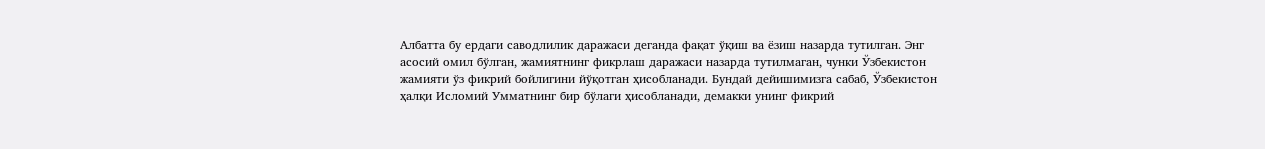Албатта бу ердаги саводлилик даражаси деганда фақат ўқиш ва ёзиш назарда тутилган. Энг асосий омил бўлган, жамиятнинг фикрлаш даражаси назарда тутилмаган, чунки Ўзбекистон жамияти ўз фикрий бойлигини йўқотган ҳисобланади. Бундай дейишимизга сабаб, Ўзбекистон ҳалқи Исломий Умматнинг бир бўлаги ҳисобланади, демакки унинг фикрий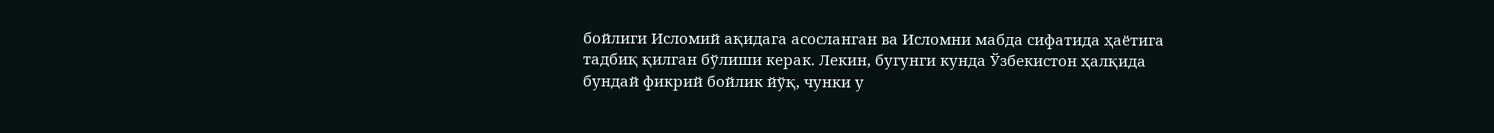бойлиги Исломий ақидага асосланган ва Исломни мабда сифатида ҳаётига тадбиқ қилган бўлиши керак. Лекин, бугунги кунда Ўзбекистон ҳалқида бундай фикрий бойлик йўқ, чунки у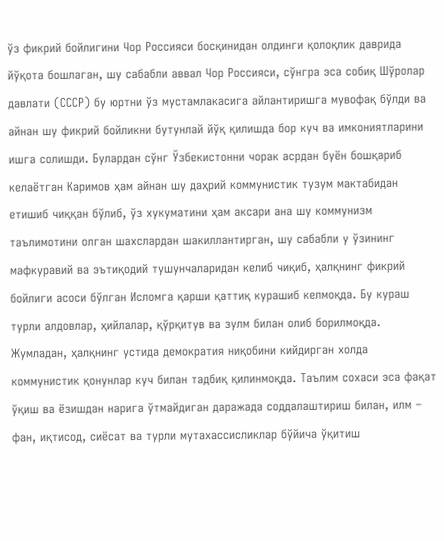ўз фикрий бойлигини Чор Россияси босқинидан олдинги қолоқлик даврида йўқота бошлаган, шу сабабли аввал Чор Россияси, сўнгра эса собиқ Шўролар давлати (СССР) бу юртни ўз мустамлакасига айлантиришга мувофақ бўлди ва айнан шу фикрий бойликни бутунлай йўқ қилишда бор куч ва имкониятларини ишга солишди. Булардан сўнг Ўзбекистонни чорак асрдан буён бошқариб келаётган Каримов ҳам айнан шу даҳрий коммунистик тузум мактабидан етишиб чиққан бўлиб, ўз хукуматини ҳам аксари ана шу коммунизм таълимотини олган шахслардан шакиллантирган, шу сабабли у ўзининг мафкуравий ва эътиқодий тушунчаларидан келиб чиқиб, ҳалқнинг фикрий бойлиги асоси бўлган Исломга қарши қаттиқ курашиб келмоқда. Бу кураш турли алдовлар, ҳийлалар, қўрқитув ва зулм билан олиб борилмоқда. Жумладан, ҳалқнинг устида демократия ниқобини кийдирган холда коммунистик қонунлар куч билан тадбиқ қилинмоқда. Таълим сохаси эса фақат ўқиш ва ёзишдан нарига ўтмайдиган даражада соддалаштириш билан, илм – фан, иқтисод, сиёсат ва турли мутахассисликлар бўйича ўқитиш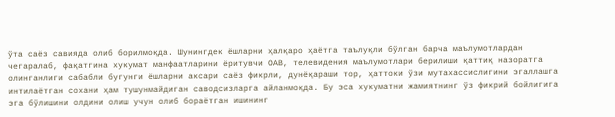ўта саёз савияда олиб борилмоқда. Шунингдек ёшларни ҳалқаро ҳаётга таълуқли бўлган барча маълумотлардан чегаралаб, фақатгина хукумат манфаатларини ёритувчи ОАВ, телевидения маълумотлари берилиши қаттиқ назоратга олинганлиги сабабли бугунги ёшларни аксари саёз фикрли, дунёқараши тор, ҳаттоки ўзи мутахассислигини эгаллашга интилаётган сохани ҳам тушунмайдиган саводсизларга айланмоқда. Бу эса хукуматни жамиятнинг ўз фикрий бойлигига эга бўлишини олдини олиш учун олиб бораётган ишининг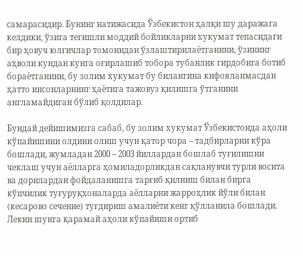самарасидир. Бунинг натижасида Ўзбекистон ҳалқи шу даражага келдики, ўзига тегишли моддий бойликларни хукумат тепасидаги бир ҳовуч юлғичлар томонидан ўзлаштирилаётганини, ўзининг аҳволи кундан кунга оғирлашиб тобора тубанлик гирдобига ботиб бораётганини, бу золим хукумат бу билангина кифояланмасдан ҳатто инсонларнинг ҳаётига тажовуз қилишга ўтганини англамайдиган бўлиб қолдилар.

Бундай дейишимизга сабаб, бу золим хукумат Ўзбекистонда аҳоли кўпайишини олдини олиш учун қатор чора – тадбирларни кўра бошлади, жумладан 2000 – 2003 йиллардан бошлаб туғилишни чеклаш учун аёлларга ҳомиладорликдан сақланувчи турли восита ва дорилардан фойдаланишга тарғиб қилниш билан бирга кўпчилик туғуруқхоналарда аёлларни жарроҳлик йўли билан (кесарово сечение) туғдириш амалиёти кенг қўлланила бошлади. Лекин шунга қарамай аҳоли кўпайиши ортиб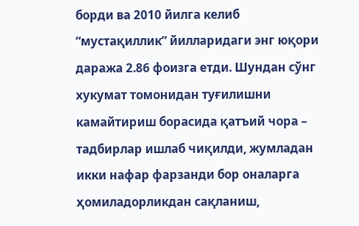борди ва 2010 йилга келиб “мустақиллик” йилларидаги энг юқори даража 2.86 фоизга етди. Шундан сўнг хукумат томонидан туғилишни камайтириш борасида қатъий чора – тадбирлар ишлаб чиқилди, жумладан икки нафар фарзанди бор оналарга ҳомиладорликдан сақланиш,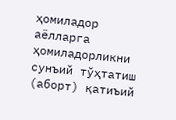ҳомиладор аёлларга ҳомиладорликни сунъий тўҳтатиш (аборт) қатиъий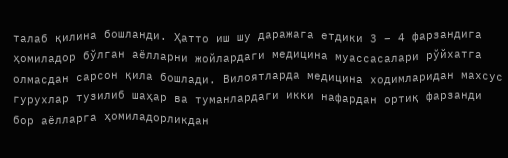талаб қилина бошланди. Ҳатто иш шу даражага етдики 3 – 4 фарзандига ҳомиладор бўлган аёлларни жойлардаги медицина муассасалари рўйхатга олмасдан сарсон қила бошлади. Вилоятларда медицина ходимларидан махсус гурухлар тузилиб шаҳар ва туманлардаги икки нафардан ортиқ фарзанди бор аёлларга ҳомиладорликдан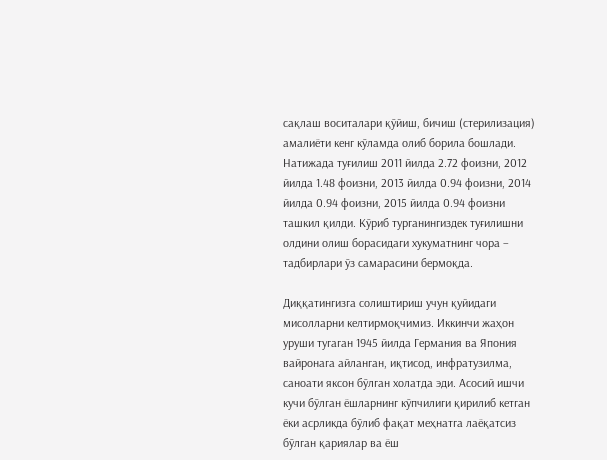сақлаш воситалари қўйиш, бичиш (стерилизация) амалиёти кенг кўламда олиб борила бошлади. Натижада туғилиш 2011 йилда 2.72 фоизни, 2012 йилда 1.48 фоизни, 2013 йилда 0.94 фоизни, 2014 йилда 0.94 фоизни, 2015 йилда 0.94 фоизни ташкил қилди. Кўриб турганингиздек туғилишни олдини олиш борасидаги хукуматнинг чора – тадбирлари ўз самарасини бермоқда.

Диққатингизга солиштириш учун қуйидаги мисолларни келтирмоқчимиз. Иккинчи жаҳон уруши тугаган 1945 йилда Германия ва Япония вайронага айланган, иқтисод, инфратузилма, саноати яксон бўлган холатда эди. Асосий ишчи кучи бўлган ёшларнинг кўпчилиги қирилиб кетган ёки асрликда бўлиб фақат меҳнатга лаёқатсиз бўлган қариялар ва ёш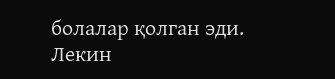болалар қолган эди. Лекин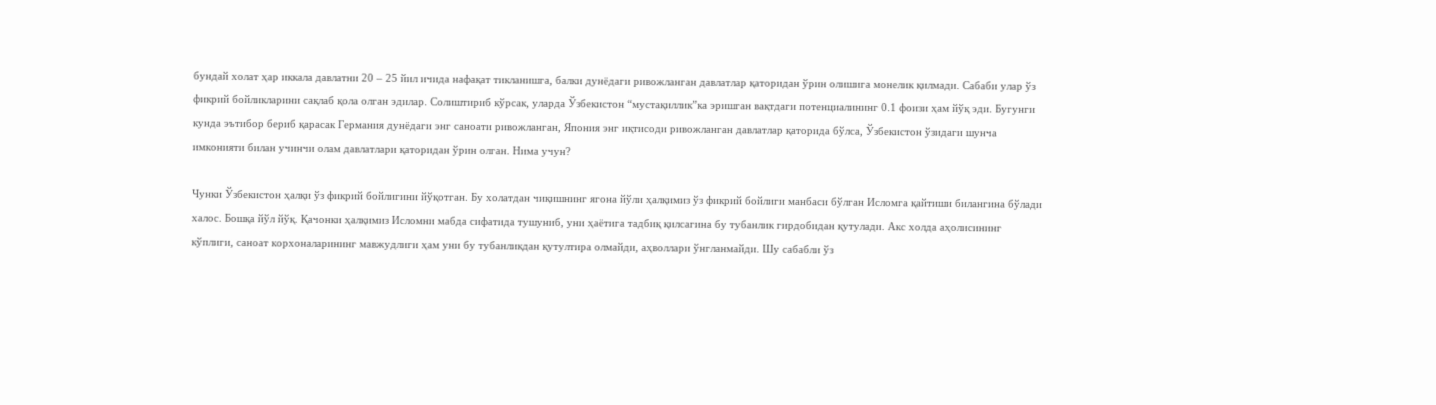бундай холат ҳар иккала давлатни 20 – 25 йил ичида нафақат тикланишга, балки дунёдаги ривожланган давлатлар қаторидан ўрин олишига монелик қилмади. Сабаби улар ўз фикрий бойликларини сақлаб қола олган эдилар. Солиштириб кўрсак, уларда Ўзбекистон “мустақиллик”ка эришган вақтдаги потенциалининг 0.1 фоизи ҳам йўқ эди. Бугунги кунда эътибор бериб қарасак Германия дунёдаги энг саноати ривожланган, Япония энг иқтисоди ривожланган давлатлар қаторида бўлса, Ўзбекистон ўзидаги шунча имконияти билан учинчи олам давлатлари қаторидан ўрин олган. Нима учун?

Чунки Ўзбекистон ҳалқи ўз фикрий бойлигини йўқотган. Бу холатдан чиқишнинг ягона йўли ҳалқимиз ўз фикрий бойлиги манбаси бўлган Исломга қайтиши билангина бўлади халос. Бошқа йўл йўқ. Қачонки ҳалқимиз Исломни мабда сифатида тушуниб, уни ҳаётига тадбиқ қилсагина бу тубанлик гирдобидан қутулади. Акс холда аҳолисининг кўплиги, саноат корхоналарининг мавжудлиги ҳам уни бу тубанликдан қутултира олмайди, аҳволлари ўнгланмайди. Шу сабабли ўз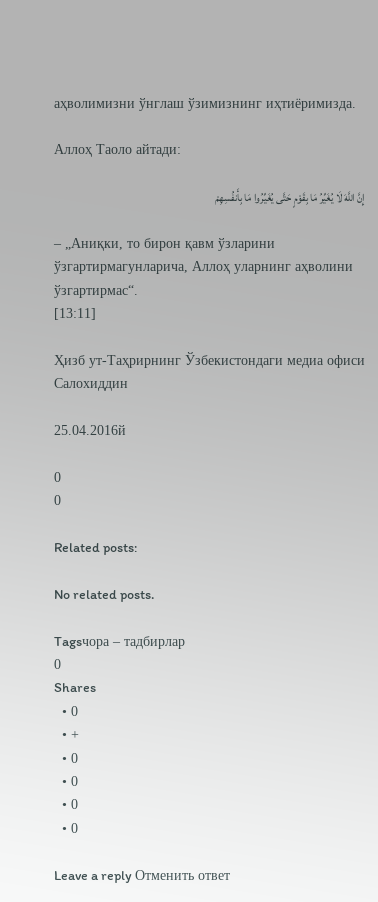аҳволимизни ўнглаш ўзимизнинг иҳтиёримизда.

Аллоҳ Таоло айтади:

إِنَّ اللَّهَ لَا يُغَيِّرُ مَا بِقَوْمٍ حَتَّى يُغَيِّرُوا مَا بِأَنفُسِهِمْ

– „Аниқки, то бирон қавм ўзларини ўзгартирмагунларича, Аллоҳ уларнинг аҳволини ўзгартирмас“.                                                                    [13:11]

Ҳизб ут-Таҳрирнинг Ўзбекистондаги медиа офиси Салохиддин

25.04.2016й

0
0

Related posts:

No related posts.

Tagsчора – тадбирлар
0
Shares
  • 0
  • +
  • 0
  • 0
  • 0
  • 0

Leave a reply Отменить ответ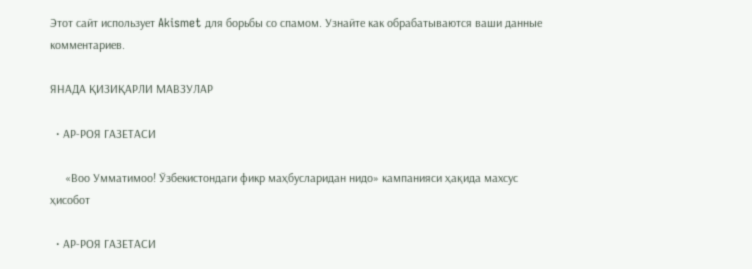Этот сайт использует Akismet для борьбы со спамом. Узнайте как обрабатываются ваши данные комментариев.

ЯНАДА ҚИЗИҚАРЛИ МАВЗУЛАР

  • АР-РОЯ ГАЗЕТАСИ

     «Воо Умматимоо! Ўзбекистондаги фикр маҳбусларидан нидо» кампанияси ҳақида махсус ҳисобот

  • АР-РОЯ ГАЗЕТАСИ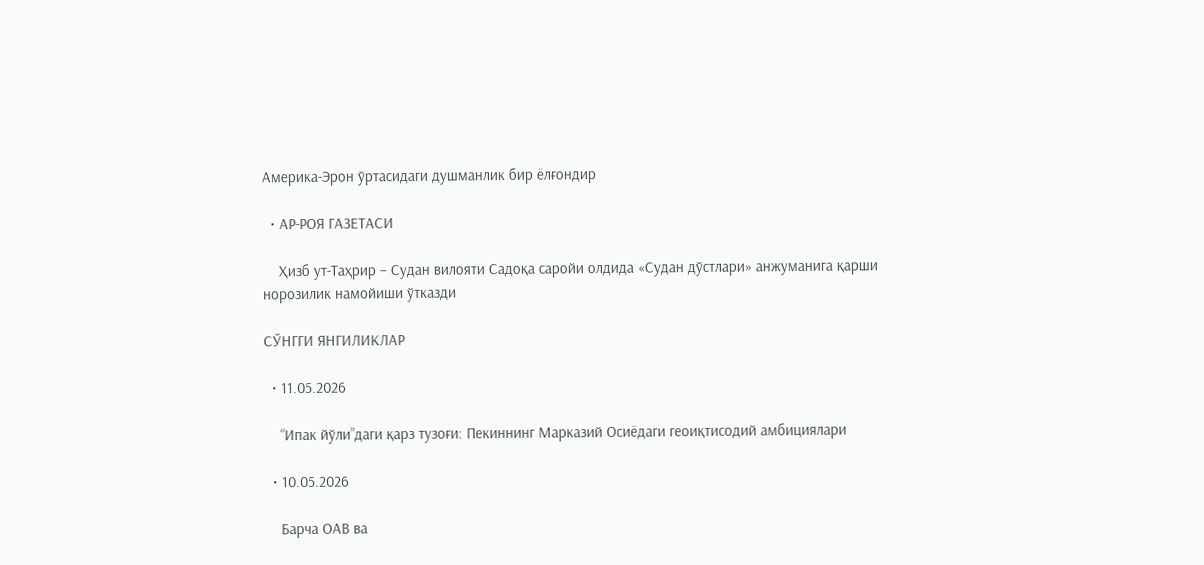Америка-Эрон ўртасидаги душманлик бир ёлғондир

  • АР-РОЯ ГАЗЕТАСИ

    Ҳизб ут-Таҳрир – Судан вилояти Садоқа саройи олдида «Судан дўстлари» анжуманига қарши норозилик намойиши ўтказди

СЎНГГИ ЯНГИЛИКЛАР

  • 11.05.2026

    “Ипак йўли”даги қарз тузоғи: Пекиннинг Марказий Осиёдаги геоиқтисодий амбициялари

  • 10.05.2026

    Барча ОАВ ва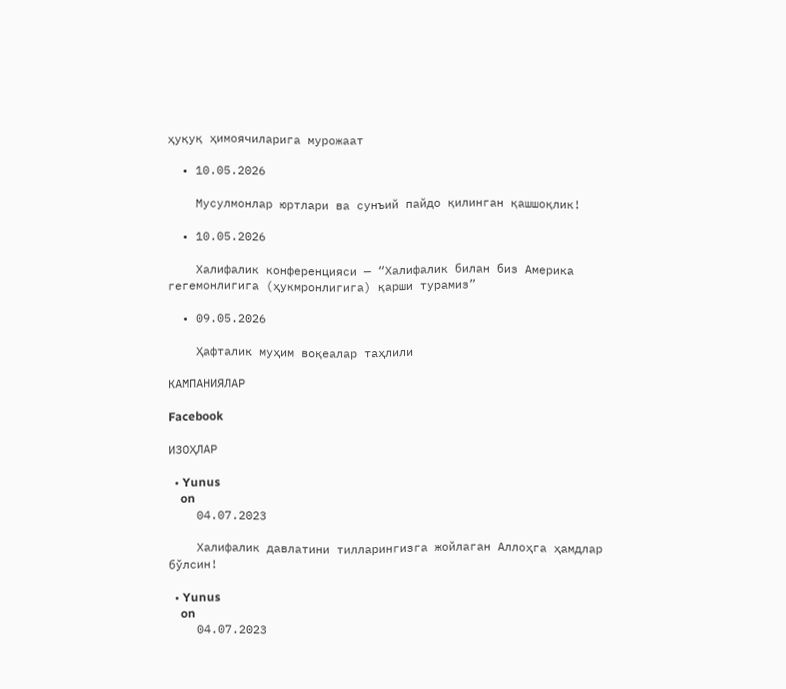ҳуқуқ ҳимоячиларига мурожаат

  • 10.05.2026

    Мусулмонлар юртлари ва сунъий пайдо қилинган қашшоқлик!

  • 10.05.2026

    Халифалик конференцияси — “Халифалик билан биз Америка гегемонлигига (ҳукмронлигига) қарши турамиз”

  • 09.05.2026

    Ҳафталик муҳим воқеалар таҳлили

КАМПАНИЯЛАР

Facebook

ИЗОҲЛАР

  • Yunus
    on
    04.07.2023

    Халифалик давлатини тилларингизга жойлаган Аллоҳга ҳамдлар бўлсин!

  • Yunus
    on
    04.07.2023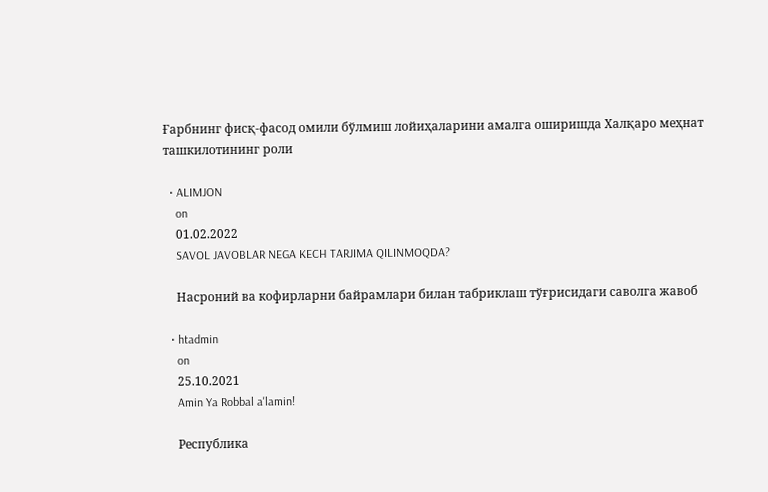Ғарбнинг фисқ-фасод омили бўлмиш лойиҳаларини амалга оширишда Халқаро меҳнат ташкилотининг роли

  • ALIMJON
    on
    01.02.2022
    SAVOL JAVOBLAR NEGA KECH TARJIMA QILINMOQDA?

    Насроний ва кофирларни байрамлари билан табриклаш тўғрисидаги саволга жавоб

  • htadmin
    on
    25.10.2021
    Amin Ya Robbal a'lamin!

    Республика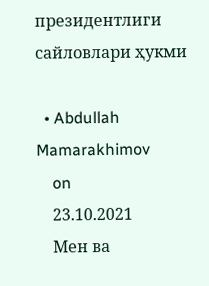президентлиги сайловлари ҳукми

  • Abdullah Mamarakhimov
    on
    23.10.2021
    Мен ва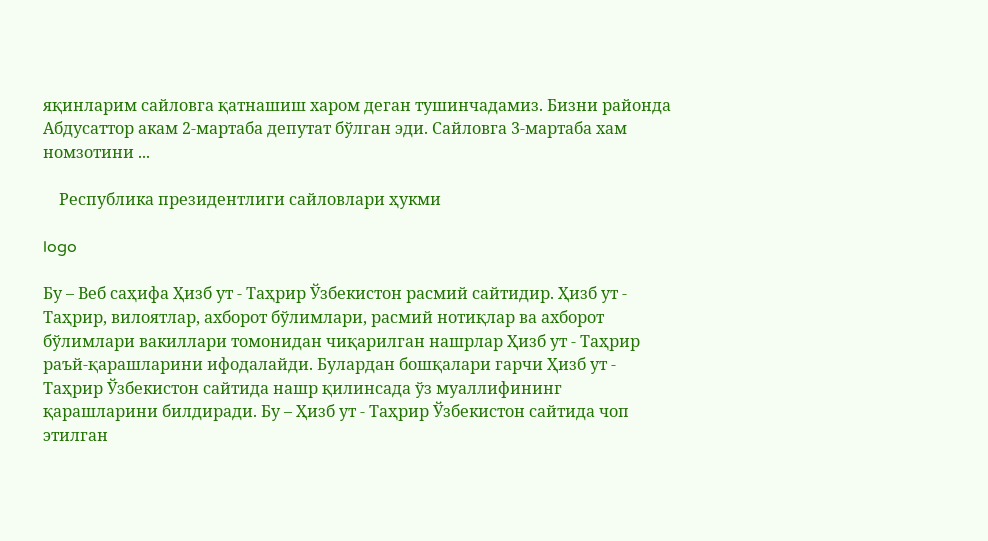яқинларим сайловга қатнашиш харом деган тушинчадамиз. Бизни районда Абдусаттор акам 2-мартаба депутат бўлган эди. Сайловга 3-мартаба хам номзотини ...

    Республика президентлиги сайловлари ҳукми

logo

Бу – Веб саҳифа Ҳизб ут - Таҳрир Ўзбекистон расмий сайтидир. Ҳизб ут - Таҳрир, вилоятлар, ахборот бўлимлари, расмий нотиқлар ва ахборот бўлимлари вакиллари томонидан чиқарилган нашрлар Ҳизб ут - Таҳрир раъй-қарашларини ифодалайди. Булардан бошқалари гарчи Ҳизб ут - Таҳрир Ўзбекистон сайтида нашр қилинсада ўз муаллифининг қарашларини билдиради. Бу – Ҳизб ут - Таҳрир Ўзбекистон сайтида чоп этилган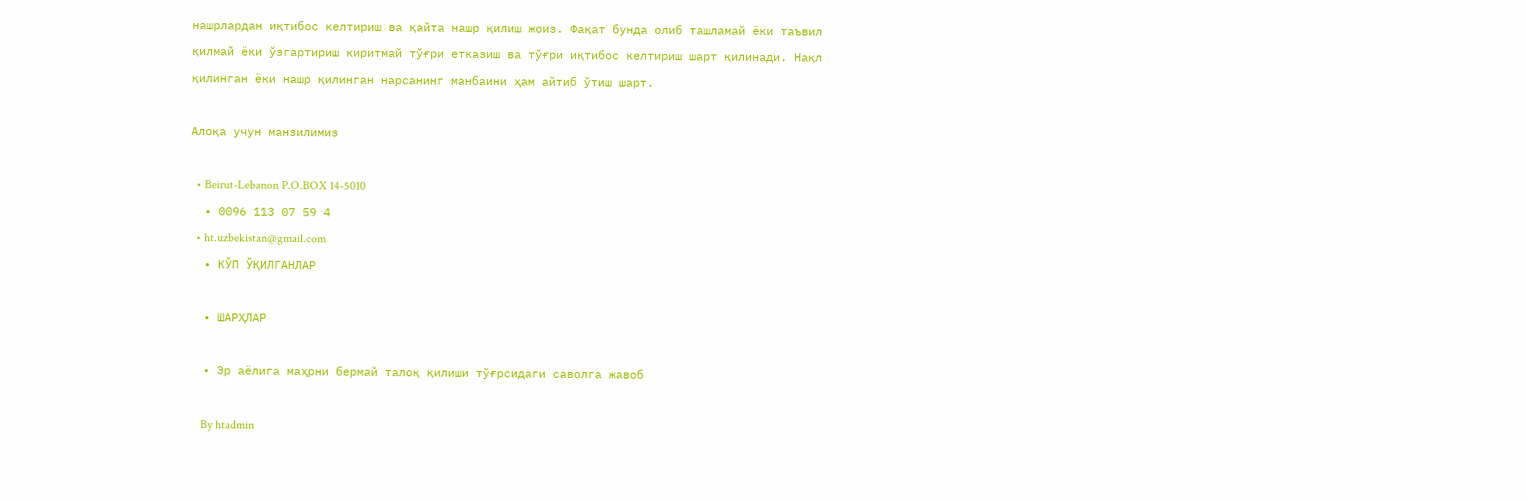нашрлардан иқтибос келтириш ва қайта нашр қилиш жоиз. Фақат бунда олиб ташламай ёки таъвил қилмай ёки ўзгартириш киритмай тўғри етказиш ва тўғри иқтибос келтириш шарт қилинади. Нақл қилинган ёки нашр қилинган нарсанинг манбаини ҳам айтиб ўтиш шарт.

Алоқа учун манзилимиз

  • Beirut-Lebanon P.O.BOX 14-5010
  • 0096 113 07 59 4
  • ht.uzbekistan@gmail.com
  • КЎП ЎҚИЛГАНЛАР

  • ШАРҲЛАР

  • Эр аёлига маҳрни бермай талоқ қилиши тўғрсидаги саволга жавоб

    By htadmin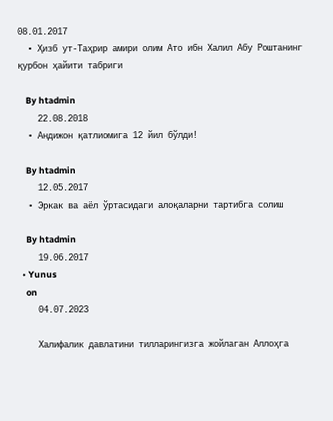08.01.2017
  • Ҳизб ут-Таҳрир амири олим Ато ибн Халил Абу Роштанинг қурбон ҳайити табриги

    By htadmin
    22.08.2018
  • Андижон қатлиомига 12 йил бўлди!

    By htadmin
    12.05.2017
  • Эркак ва аёл ўртасидаги алоқаларни тартибга солиш

    By htadmin
    19.06.2017
  • Yunus
    on
    04.07.2023

    Халифалик давлатини тилларингизга жойлаган Аллоҳга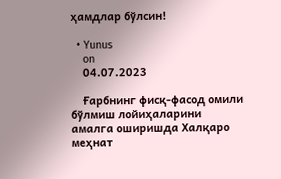ҳамдлар бўлсин!

  • Yunus
    on
    04.07.2023

    Ғарбнинг фисқ-фасод омили бўлмиш лойиҳаларини амалга оширишда Халқаро меҳнат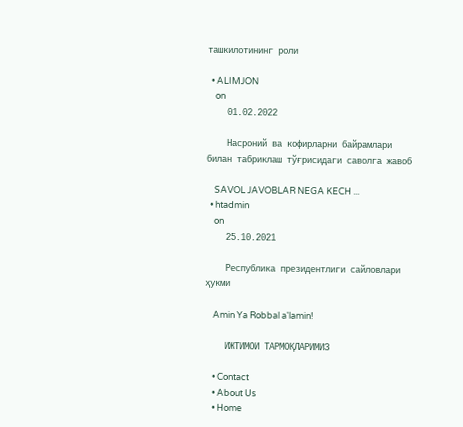ташкилотининг роли

  • ALIMJON
    on
    01.02.2022

    Насроний ва кофирларни байрамлари билан табриклаш тўғрисидаги саволга жавоб

    SAVOL JAVOBLAR NEGA KECH ...
  • htadmin
    on
    25.10.2021

    Республика президентлиги сайловлари ҳукми

    Amin Ya Robbal a'lamin!

    ИЖТИМОИ ТАРМОҚЛАРИМИЗ

    • Contact
    • About Us
    • Home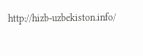http://hizb-uzbekiston.info/